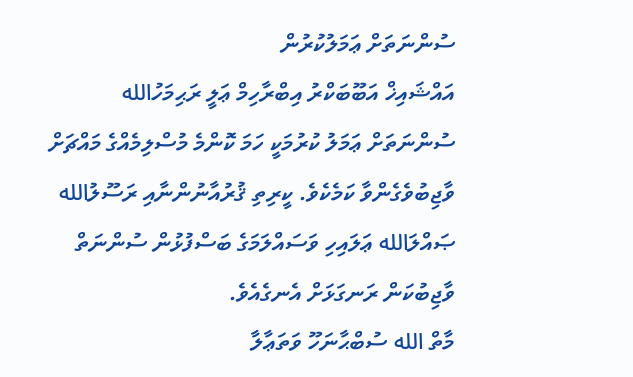ސުންނަތަށް ޢަމަލުކުރުން
އައްޝައިޚް އަބޫބަކްރު އިބްރާހިމް ޢަލީ ރަޙިމަހުالله
ސުންނަތަށް ޢަމަލު ކުރުމަކީ ހަމަ ކޮންމެ މުސްލިމެއްގެ މައްޗަށް ވާޖިބުވެގެންވާ ކަމެކެވެ. ކީރިތި ޤުރުއާނުންނާއި ރަސޫލުالله ޞައްލަالله ޢަލައިހި ވަސައްލަމަގެ ބަސްފުޅުން ސުންނަތް ވާޖިބުކަން ރަނގަޅަށް އެނގެއެވެ.
މާތް الله ސުބްޙާނަހޫ ވަތަޢާލާ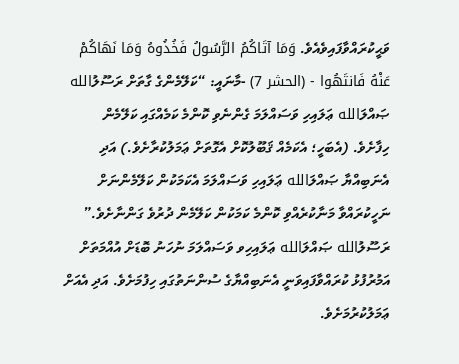ވަޙީކުރައްވާފައިވެއެވެ. وَمَا آتَاكُمُ الرَّسُولُ فَخُذُوهُ وَمَا نَهَاكُمْ عَنْهُ فَانتَهُوا - (الحشر 7) -މާނައީ: “ކަލޭމެންގެ ގާތަށް ރަސޫލުالله ޞައްލަالله ޢަލައިހި ވަސައްލަމަ ގެންނެވި ކޮންމެ ކަމެއްގައި ކަލޭމެން ހިފާށެވެ. (އެބަހީ؛ އެކަމެއް ޤަބޫލުކޮށް އެގޮތަށް ޢަމަލުކުރާށެވެ.) އަދި އެނަބިއްޔާ ޞައްލަالله ޢަލައިހި ވަސައްލަމަ އެކަމަކުން ކަލޭމެންނަށް ނަހީކުރައްވާ މަނާކުރެއްވި ކޮންމެ ކަމަކުން ކަލޭމެން ދުރުވެ ގަންނާށެވެ.”
ރަސޫލުالله ޞައްލަالله ޢަލައިހިވ ވަސައްލަމަ ނުހަނު ބޮޑަށް އުއްމަތަށް އަމުރުފުޅު ކުރައްވާފައިވަނީ އެނަބިއްޔާގެ ސުންނަތުގައި ހިފުމަށެވެ. އަދި އެއަށް ޢަމަލުކުރުމަށެވެ.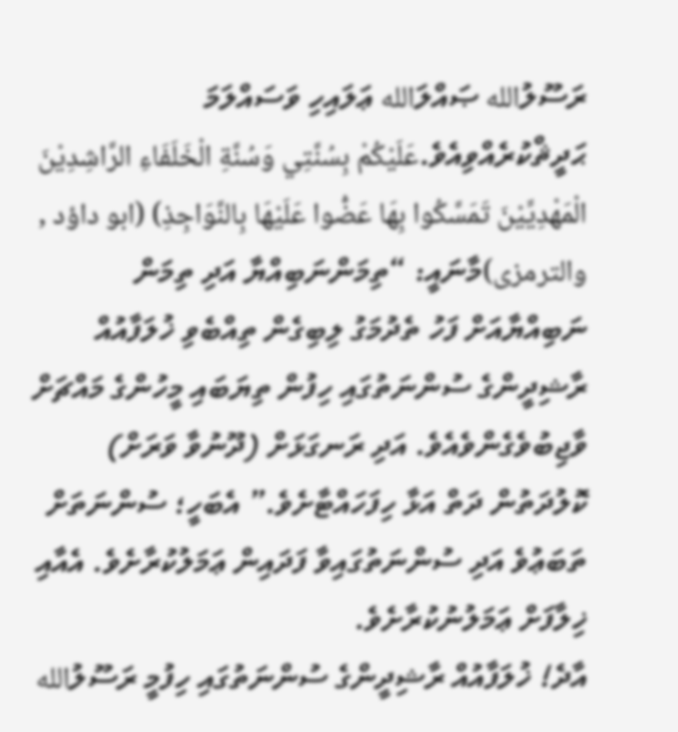ރަސޫލުالله ޞައްލަالله ޢަލައިހި ވަސައްލަމަ ޙަދީޘްކުރެއްވިއެވެ.عَلَيْكُمْ بِسُنَّتِي وَسُنَّةِ الْخَلَفَاءِ الرَّاشِدِيْنَ الْمَهْدِيِّيْنَ تَمَسَّكُوا بِهَا عَضُّوا عَلَيْهَا بِالنَّوَاجِذِ) (ابو داؤد , والترمزى)މާނައީ: “ތިމަންނަބިއްޔާ އަދި ތިމަން ނަބިއްޔާއަށް ފަހު ތެދުމަގު ލިބިގެން ތިއްބެވި ޚުލަފާއުއް ރާޝިދީންގެ ސުންނަތުގައި ހިފުން ތިޔަބައި މީހުންގެ މައްޗަށް ވާޖިބުވެގެންވެއެވެ. އަދި ރަނގަޅަށް (ދޫނުވާ ވަރަށް) ކޮލުދަތުން ދަތް އަޅާ ހިފަހައްޓާށެވެ.” އެބަހީ؛ ސުންނަތަށް ތަބަޢުވެ އަދި ސުންނަތުގައިވާ ފަދައިން ޢަމަލުކުރާށެވެ. އެއާއި ޚިލާފަށް ޢަމަލުނުކުރާށެވެ.
އާދެ! ޚުލަފާއުއް ރާޝިދީންގެ ސުންނަތުގައި ހިފުމީ ރަސޫލުالله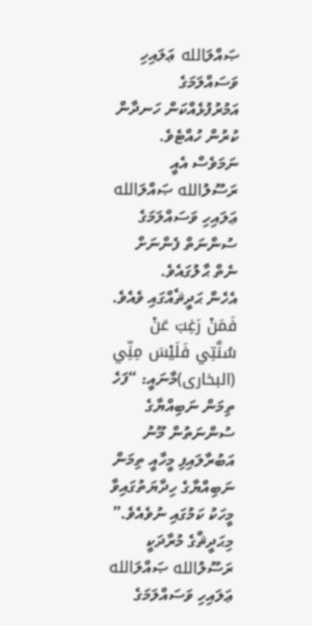ޞައްލަالله ޢަލައިހި ވަސައްލަމަގެ އަމުރުފުޅެއްކަން ހަނދާން ކުރުން ހުއްޓެވެ. ނަމަވެސް އެއީ ރަސޫލުالله ޞައްލަالله ޢަލައިހި ވަސައްލަމަގެ ސުންނަތް ފެންނަށް ނެތް ޙާލުގައެވެ.
އެހެން ޙަދީޘެއްގައި ވެއެވެ. فَمَنْ رَغِبَ عَنْ سُنَّتِي فَلَيْسَ مِنِّي (البخارى)މާނައީ: “ފަހެ ތިމަން ނަބިއްޔާގެ ސުންނަތުން މޫނު އަބުރާލައިފި މީހާއީ ތިމަން ނަބިއްޔާގެ ހިދާޔަތުގައިވާ މީހަކު ކަމުގައި ނުވެއެވެ.”
މިޙަދީޘްގެ މުރާދަކީ ރަސޫލުالله ޞައްލަالله ޢަލައިހި ވަސައްލަމަގެ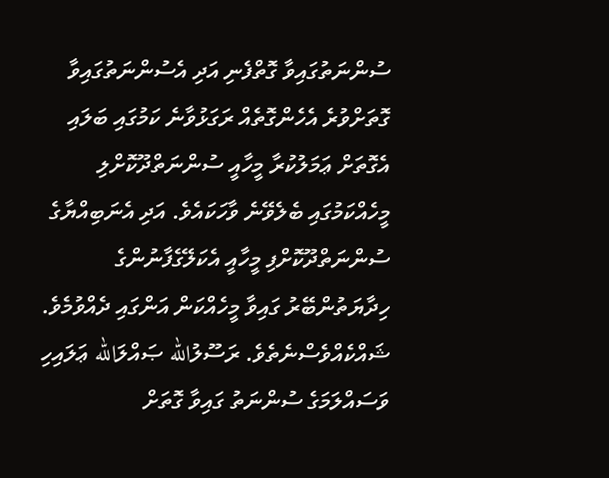ސުންނަތުގައިވާ ގޮތްފެނި އަދި އެސުންނަތުގައިވާ ގޮތަށްވުރެ އެހެންގޮތެއް ރަގަޅުވާނެ ކަމުގައި ބަލައި އެގޮތަށް ޢަމަލުކުރާ މީހާއީ ސުންނަތްދޫކޮށްލި މީހެއްކަމުގައި ބެލެވޭނެ ވާހަކައެވެ. އަދި އެނަބިއްޔާގެ ސުންނަތްދޫކޮށްފި މީހާއީ އެކަލޭގެފާނުންގެ ހިދާޔަތުންބޭރު ގައިވާ މީހެއްކަން އަންގައި ދެއްވުމެވެ.
ޝައްކެއްވެސްނެތެވެ. ރަސޫލުالله ޞައްލަالله ޢަލައިހި ވަސައްލަމަގެ ސުންނަތު ގައިވާ ގޮތަށް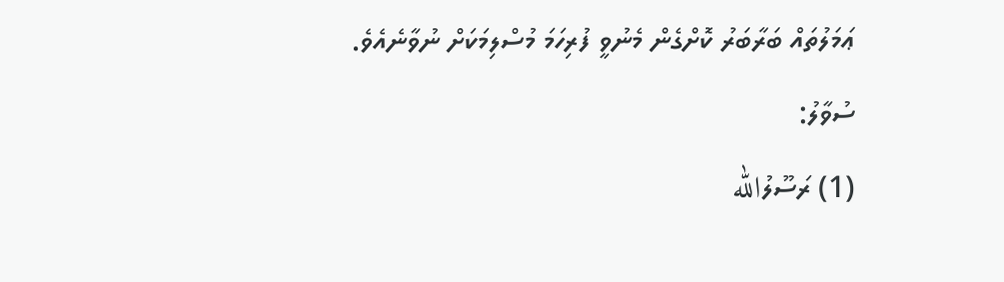ޢަމަލުތައް ބަރާބަރު ކޮށްގެން މެނުވީ ފުރިހަމަ މުސްލިމަކަށް ނުވާނެއެވެ.
ސުވާލު:
(1) ރަސޫލުالله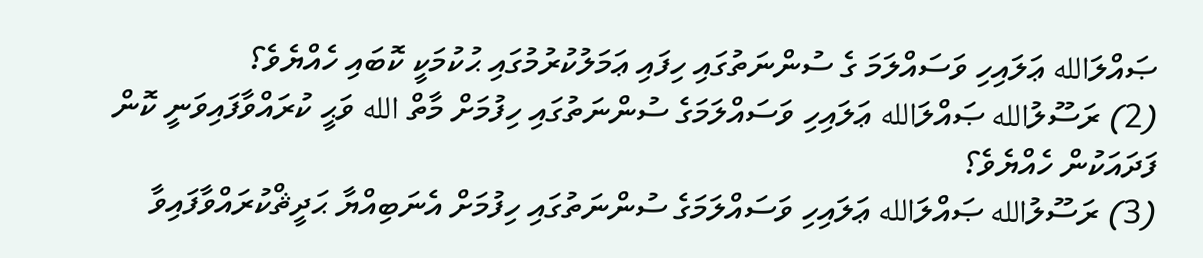ޞައްލަالله ޢަލައިހި ވަސައްލަމަ ގެ ސުންނަތުގައި ހިފައި ޢަމަލުކުރުމުގައި ޙުކުމަކީ ކޮބައި ހެއްޔެވެ؟
(2) ރަސޫލުالله ޞައްލަالله ޢަލައިހި ވަސައްލަމަގެ ސުންނަތުގައި ހިފުމަށް މާތް الله ވަޙީ ކުރައްވާފައިވަނީ ކޮން ފަދައަކުން ހެއްޔެވެ؟
(3) ރަސޫލުالله ޞައްލަالله ޢަލައިހި ވަސައްލަމަގެ ސުންނަތުގައި ހިފުމަށް އެނަބިއްޔާ ޙަދީޘްކުރައްވާފައިވާ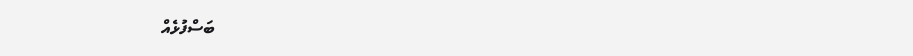ބަސްފުޅެއް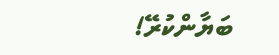ބަޔާންކުރޭ!